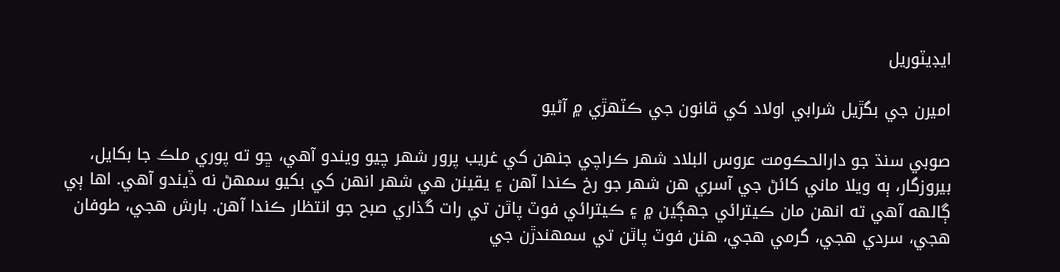ايڊيٽوريل

اميرن جي بگڙيل شرابي اولاد کي قانون جي ڪٽهڙي ۾ آڻيو

صوبي سنڌ جو دارالحڪومت عروس البلاد شهر ڪراچي جنهن کي غريب پرور شهر چيو ويندو آهي، ڇو ته پوري ملڪ جا بکايل، بيروزگار، ٻه ويلا ماني کائڻ جي آسري هن شهر جو رخ ڪندا آهن ۽ يقينن هي شهر انهن کي بکيو سمهڻ نه ڏيندو آهي. اها ٻي ڳالهه آهي ته انهن مان ڪيترائي جهڳين ۾ ۽ ڪيترائي فوٽ پاٿن تي رات گذاري صبح جو انتظار ڪندا آهن. بارش هجي، طوفان هجي، سردي هجي، گرمي هجي، هنن فوٽ پاٿن تي سمهندڙن جي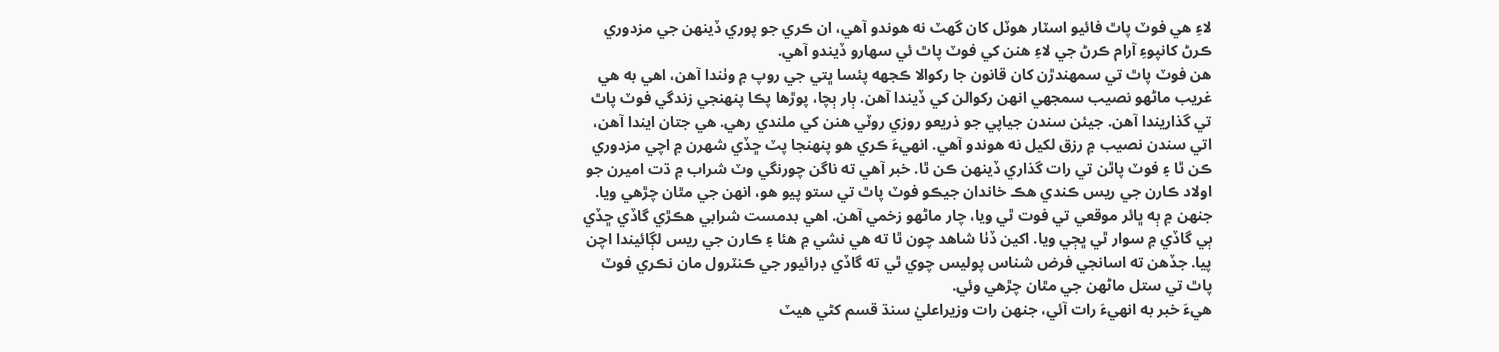لاءِ هي فوٽ پاٿ فائيو اسٽار هوٽل کان گهٽ نه هوندو آهي، ان ڪري جو پوري ڏينهن جي مزدوري ڪرڻ کانپوءِ آرام ڪرڻ جي لاءِ هنن کي فوٽ پاٿ ئي سهارو ڏيندو آهي.
هن فوٽ پاٿ تي سمهندڙن کان قانون جا رکوالا ڪجهه پئسا ڀتي جي روپ ۾ وٺندا آهن، اهي به هي غريب ماڻهو نصيب سمجهي انهن رکوالن کي ڏيندا آهن. ٻار ٻچا، پوڙها پڪا پنهنجي زندگي فوٽ پاٿ تي گذاريندا آهن. جيئن سندن جياپي جو ذريعو روزي روٽي هنن کي ملندي رهي. هي جتان ايندا آهن، اتي سندن نصيب ۾ رزق لکيل نه هوندو آهي. انهيءَ ڪري هو پنهنجا پٽ ڇڏي شهرن ۾ اچي مزدوري ڪن ٿا ۽ فوٽ پاٿن تي رات گذاري ڏينهن ڪن ٿا. خبر آهي ته ناگن چورنگي وٽ شراب ۾ ڌت اميرن جو اولاد ڪارن جي ريس ڪندي هڪ خاندان جيڪو فوٽ پاٿ تي ستو پيو هو، انهن جي مٿان چڙهي ويا. جنهن ۾ ٻه ڀائر موقعي تي فوت ٿي ويا، چار ماڻهو زخمي آهن. اهي بدمست شرابي هڪڙي گاڏي ڇڏي ٻي گاڏي ۾ سوار ٿي ڀڄي ويا. اکين ڏٺا شاهد چون ٿا ته هي نشي ۾ هئا ۽ ڪارن جي ريس لڳائيندا اچن پيا. جڏهن ته اسانجي فرض شناس پوليس چوي ٿي ته گاڏي ڊرائيور جي ڪنٽرول مان نڪري فوٽ پاٿ تي ستل ماڻهن جي مٿان چڙهي وئي.
هيءَ خبر به انهيءَ رات آئي، جنهن رات وزيراعليٰ سنڌ قسم کڻي هيٽ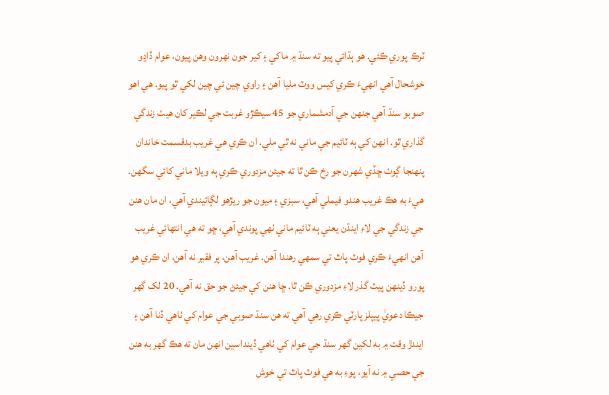ٽرڪ پوري ڪئي. هو ٻڌائي پيو ته سنڌ ۾ ماکي ۽ کير جون نهرون وهن پيون، عوام ڏاڍو خوشحال آهي انهيءَ ڪري کيس ووٽ مليا آهن ۽ راوي چين ئي چين لکي ٿو پيو. هي اهو صوبو سنڌ آهي جنهن جي آدمشماري جو 45 سيڪڙو غربت جي لڪير کان هيٺ زندگي گذاري ٿو. انهن کي ٻه ٽائيم جي ماني نه ٿي ملي. ان ڪري هي غريب بدقسمت خاندان پنهنجا ڳوٺ ڇڏي شهرن جو رخ ڪن ٿا ته جيئن مزدوري ڪري ٻه ويلا ماني کائي سگهن. هيءَ به هڪ غريب هندو فيملي آهي، سبزي ۽ ميون جو ريڙهو لڳائيندي آهي، ان مان هنن جي زندگي جي لاءِ اينڌن يعني ٻه ٽائيم ماني ٺهي پوندي آهي، ڇو ته هي انتهائي غريب آهن انهيءَ ڪري فوٽ پاٿ تي سمهي رهندا آهن. غريب آهن، پر فقير نه آهن، ان ڪري هو پورو ڏينهن پيٽ گذر لاءِ مزدوري ڪن ٿا. ڇا هنن کي جيئڻ جو حق نه آهي. 20 لک گهر جيڪا دعويٰ پيپلز پارٽي ڪري رهي آهي ته هن سنڌ صوبي جي عوام کي ٺاهي ڏنا آهن ۽ ايندڙ وقت ۾ به لکين گهر سنڌ جي عوام کي ٺاهي ڏينداسين انهن مان ته هڪ گهر به هنن جي حصي ۾ نه آيو، پوءِ به هي فوٽ پاٿ تي خوش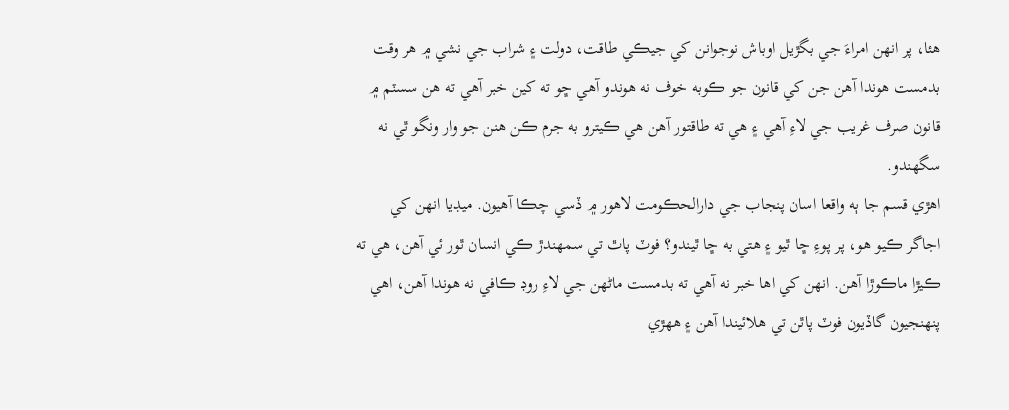هئا، پر انهن امراءَ جي بگڙيل اوباش نوجوانن کي جيڪي طاقت، دولت ۽ شراب جي نشي ۾ هر وقت بدمست هوندا آهن جن کي قانون جو ڪوبه خوف نه هوندو آهي ڇو ته کين خبر آهي ته هن سسٽم ۾ قانون صرف غريب جي لاءِ آهي ۽ هي ته طاقتور آهن هي ڪيترو به جرم ڪن هنن جو وار ونگو ٿي نه سگهندو.
اهڙي قسم جا ٻه واقعا اسان پنجاب جي دارالحڪومت لاهور ۾ ڏسي چڪا آهيون. ميڊيا انهن کي اجاگر ڪيو هو، پر پوءِ ڇا ٿيو ۽ هتي به ڇا ٿيندو؟ فوٽ پاٿ تي سمهندڙ ڪي انسان ٿور ئي آهن، هي ته ڪيڙا ماڪوڙا آهن. انهن کي اها خبر نه آهي ته بدمست ماڻهن جي لاءِ روڊ ڪافي نه هوندا آهن، اهي پنهنجيون گاڏيون فوٽ پاٿن تي هلائيندا آهن ۽ ههڙي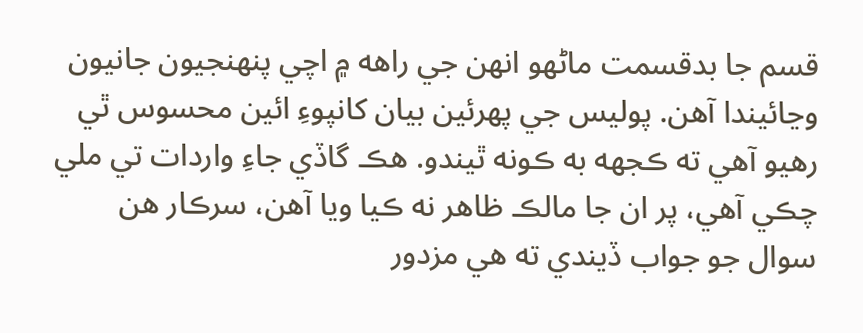قسم جا بدقسمت ماڻهو انهن جي راهه ۾ اچي پنهنجيون جانيون وڃائيندا آهن. پوليس جي پهرئين بيان کانپوءِ ائين محسوس ٿي رهيو آهي ته ڪجهه به ڪونه ٿيندو. هڪ گاڏي جاءِ واردات تي ملي چڪي آهي، پر ان جا مالڪ ظاهر نه ڪيا ويا آهن، سرڪار هن سوال جو جواب ڏيندي ته هي مزدور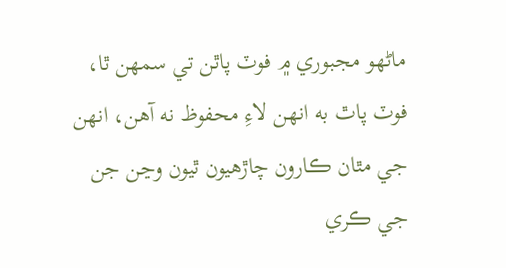ماڻهو مجبوري ۾ فوٽ پاٿن تي سمهن ٿا، فوٽ پاٿ به انهن لاءِ محفوظ نه آهن، انهن جي مٿان ڪارون چاڙهيون ٿيون وڃن جن جي ڪري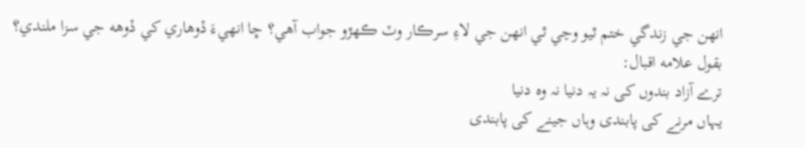انهن جي زندگي ختم ٿيو وڃي ٿي انهن جي لاءِ سرڪار وٽ ڪهڙو جواب آهي؟ ڇا انهيءَ ڏوهاري کي ڏوهه جي سزا ملندي؟
بقول علامه اقبال:
ترے آزاد بندوں کی نہ یہ دنیا نہ وہ دنیا
یہاں مرنے کی پابندی وہاں جینے کی پابندی